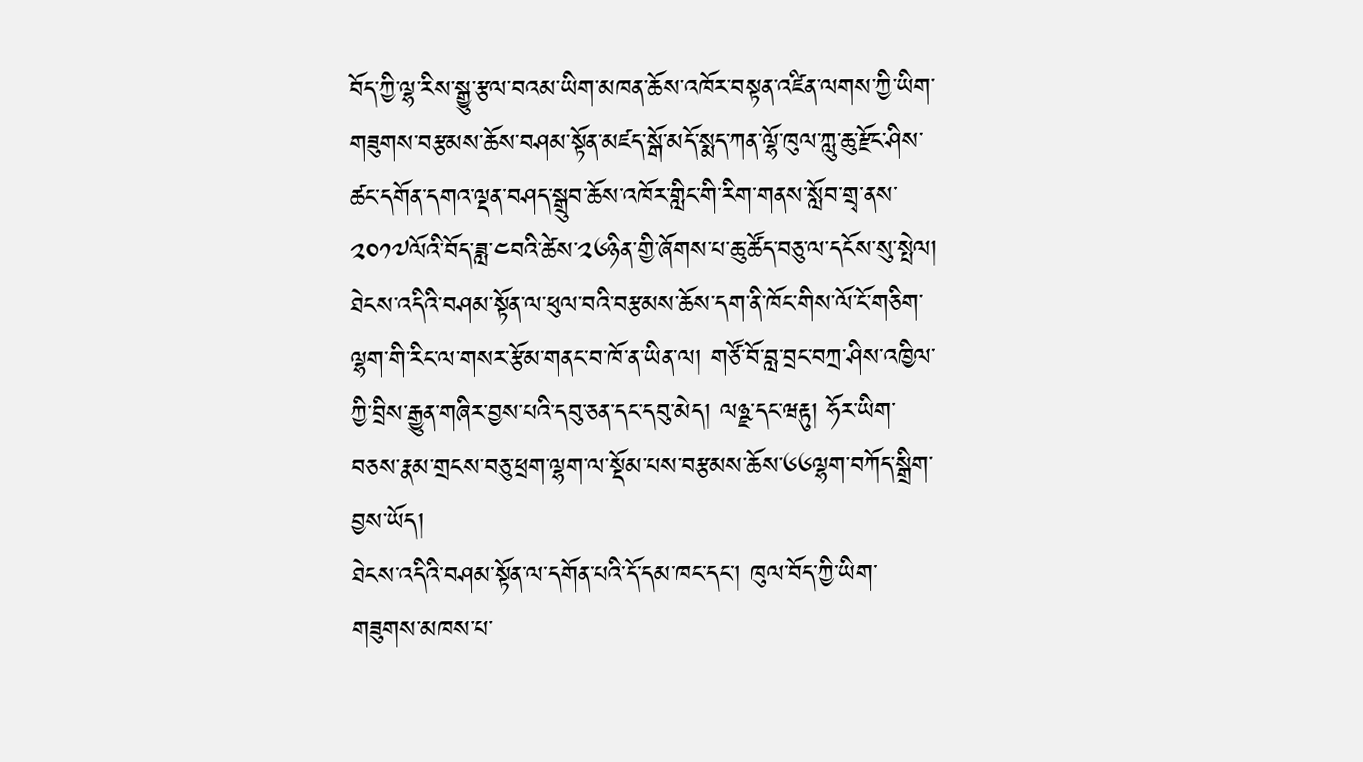བོད་ཀྱི་ལྷ་རིས་སྒྱུ་རྩལ་བའམ་ཡིག་མཁན་ཆོས་འཁོར་བསྟན་འཛིན་ལགས་ཀྱི་ཡིག་གཟུགས་བརྩམས་ཆོས་བཤམ་སྟོན་མཛད་སྒོ་མདོ་སྨད་ཀན་ལྷོ་ཁུལ་ཀླུ་ཆུ་རྫོང་ཤིས་ཚང་དགོན་དགའ་ལྡན་བཤད་སྒྲུབ་ཆོས་འཁོར་གླིང་གི་རིག་གནས་སློབ་གྲྭ་ནས་༢༠༡༧ལོའི་བོད་ཟླ་༤བའི་ཚེས་༢༦ཉིན་གྱི་ཞོགས་པ་ཆུ་ཚོད་བཅུ་ལ་དངོས་སུ་སྤེལ།
ཐེངས་འདིའི་བཤམ་སྟོན་ལ་ཕུལ་བའི་བརྩམས་ཆོས་དག་ནི་ཁོང་གིས་ལོ་ངོ་གཅིག་ལྷག་གི་རིང་ལ་གསར་རྩོམ་གནང་བ་ཁོ་ན་ཡིན་ལ། གཙོ་བོ་བླ་བྲང་བཀྲ་ཤིས་འཁྱིལ་ཀྱི་བྲིས་རྒྱུན་གཞིར་བྱས་པའི་དབུ་ཅན་དང་དབུ་མེད། ལཉྫ་དང་ཝརྟུ། ཧོར་ཡིག་བཅས་རྣམ་གྲངས་བཅུ་ཕྲག་ལྷག་ལ་སྡོམ་པས་བརྩམས་ཆོས་༦༦ལྷག་བཀོད་སྒྲིག་བྱས་ཡོད།
ཐེངས་འདིའི་བཤམ་སྟོན་ལ་དགོན་པའི་དོ་དམ་ཁང་དང་། ཁུལ་བོད་ཀྱི་ཡིག་གཟུགས་མཁས་པ་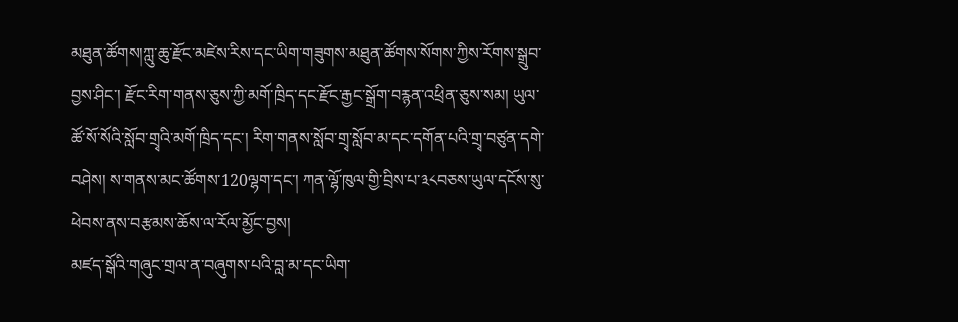མཐུན་ཚོགས།ཀླུ་ཆུ་རྫོང་མཛེས་རིས་དང་ཡིག་གཟུགས་མཐུན་ཚོགས་སོགས་ཀྱིས་རོགས་སྒྲུབ་བྱས་ཤིང་། རྫོང་རིག་གནས་ཅུས་ཀྱི་མགོ་ཁྲིད་དང་རྫོང་རྒྱང་སྒྲོག་བརྙན་འཕྲིན་ཅུས་སམ། ཡུལ་ཚོ་སོ་སོའི་སློབ་གྲྭའི་མགོ་ཁྲིད་དང་། རིག་གནས་སློབ་གྲྭ་སློབ་མ་དང་དགོན་པའི་གྲྭ་བཙུན་དགེ་བཤེས། ས་གནས་མང་ཚོགས་120ལྷག་དང་། ཀན་ལྷོ་ཁུལ་གྱི་བྲིས་པ་༣༨བཅས་ཡུལ་དངོས་སུ་ཕེབས་ནས་བརྩམས་ཆོས་ལ་རོལ་མྱོང་བྱས།
མཛད་སྒོའི་གཞུང་གྲལ་ན་བཞུགས་པའི་བླ་མ་དང་ཡིག་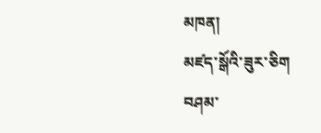མཁན།
མཛད་སྒོའི་ཟུར་ཅིག
བཤམ་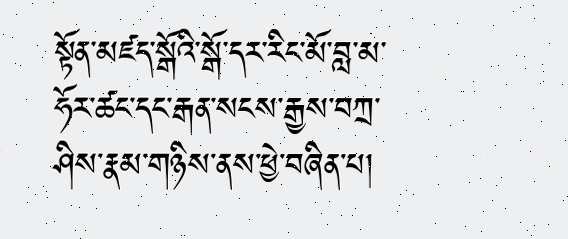སྟོན་མཛད་སྒོའི་སྒོ་དར་རིང་མོ་བླ་མ་ཧོར་ཚང་དང་རྒན་སངས་རྒྱས་བཀྲ་ཤིས་རྣམ་གཉིས་ནས་ཕྱེ་བཞིན་པ།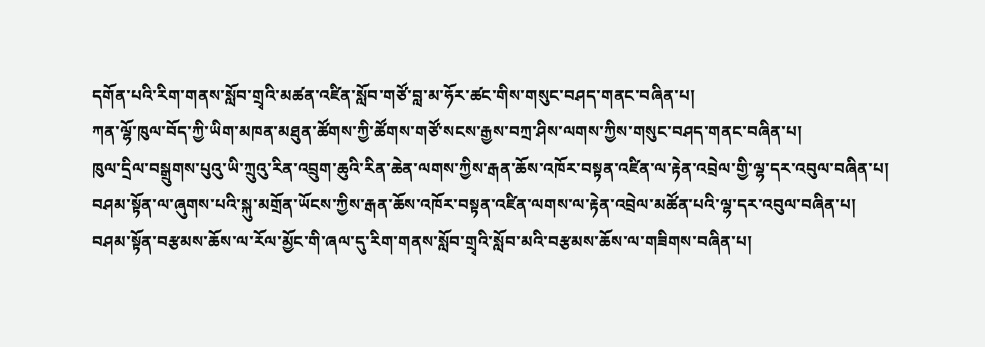དགོན་པའི་རིག་གནས་སློབ་གྲྭའི་མཚན་འཛིན་སློབ་གཙོ་བླ་མ་ཧོར་ཚང་གིས་གསུང་བཤད་གནང་བཞིན་པ།
ཀན་ལྷོ་ཁུལ་བོད་ཀྱི་ཡིག་མཁན་མཐུན་ཚོགས་ཀྱི་ཚོགས་གཙོ་སངས་རྒྱས་བཀྲ་ཤིས་ལགས་ཀྱིས་གསུང་བཤད་གནང་བཞིན་པ།
ཁུལ་དྲིལ་བསྒྲུགས་པུའུ་ཡི་ཀྲུའུ་རིན་འབྲུག་ཆུའི་རིན་ཆེན་ལགས་ཀྱིས་རྒན་ཆོས་འཁོར་བསྟན་འཛིན་ལ་རྟེན་འབྲེལ་གྱི་ལྷ་དར་འབུལ་བཞིན་པ།
བཤམ་སྟོན་ལ་ཞུགས་པའི་སྐུ་མགྲོན་ཡོངས་ཀྱིས་རྒན་ཆོས་འཁོར་བསྟན་འཛིན་ལགས་ལ་རྟེན་འབྲེལ་མཚོན་པའི་ལྷ་དར་འབུལ་བཞིན་པ།
བཤམ་སྟོན་བརྩམས་ཆོས་ལ་རོལ་མྱོང་གི་ཞལ་དུ་རིག་གནས་སློབ་གྲྭའི་སློབ་མའི་བརྩམས་ཆོས་ལ་གཟིགས་བཞིན་པ།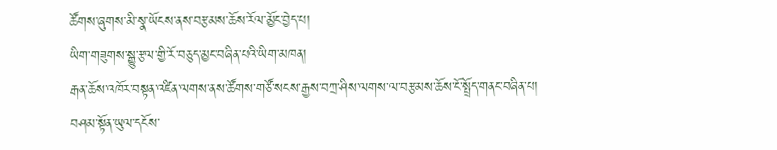ཚོགས་ཞུགས་མི་སྣ་ཡོངས་ནས་བརྩམས་ཆོས་རོལ་མྱོང་བྱེད་པ།
ཡིག་གཟུགས་སྒྱུ་རྩལ་གྱི་རོ་བཅུད་མྱང་བཞིན་པའི་ཡིག་མཁན།
རྒན་ཆོས་འཁོར་བསྟན་འཛིན་ལགས་ནས་ཚོགས་གཙོ་སངས་རྒྱས་བཀྲ་ཤིས་ལགས་ལ་བརྩམས་ཆོས་ངོ་སྤྲོད་གནང་བཞིན་པ།
བཤམ་སྟོན་ཡུལ་དངོས་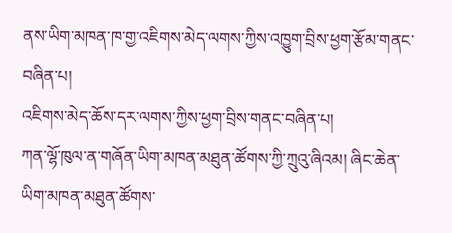ནས་ཡིག་མཁན་ཁ་གྱ་འཇིགས་མེད་ལགས་ཀྱིས་འཁྱུག་བྲིས་ཕྱག་རྩོམ་གནང་བཞིན་པ།
འཇིགས་མེད་ཆོས་དར་ལགས་ཀྱིས་ཕྱག་བྲིས་གནང་བཞིན་པ།
ཀན་ལྷོ་ཁུལ་ན་གཞོན་ཡིག་མཁན་མཐུན་ཚོགས་ཀྱི་ཀྲུའུ་ཞིའམ། ཞིང་ཆེན་ཡིག་མཁན་མཐུན་ཚོགས་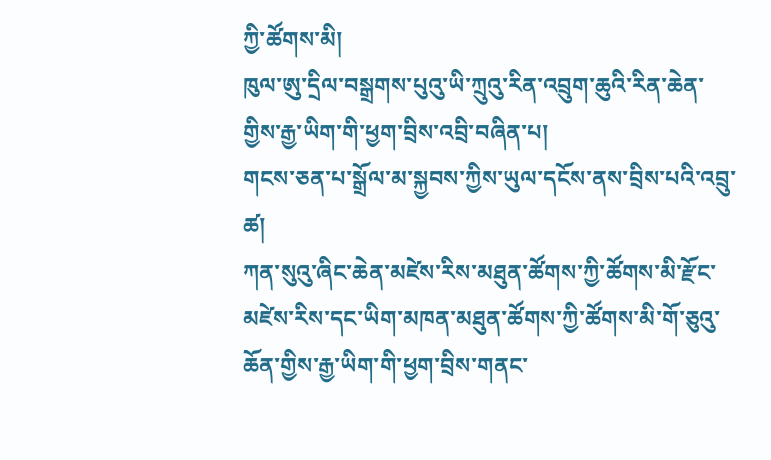ཀྱི་ཚོགས་མི།
ཁུལ་ཨུ་དྲིལ་བསྒྲགས་པུའུ་ཡི་ཀྲུའུ་རིན་འབྲུག་ཆུའི་རིན་ཆེན་གྱིས་རྒྱ་ཡིག་གི་ཕྱག་བྲིས་འབྲི་བཞིན་པ།
གངས་ཅན་པ་སྒྲོལ་མ་སྐྱབས་ཀྱིས་ཡུལ་དངོས་ནས་བྲིས་པའི་འབྲུ་ཚ།
ཀན་སུའུ་ཞིང་ཆེན་མཛེས་རིས་མཐུན་ཚོགས་ཀྱི་ཚོགས་མི་རྫོང་མཛེས་རིས་དང་ཡིག་མཁན་མཐུན་ཚོགས་ཀྱི་ཚོགས་མི་གོ་ཅུའུ་ཆོན་གྱིས་རྒྱ་ཡིག་གི་ཕྱག་བྲིས་གནང་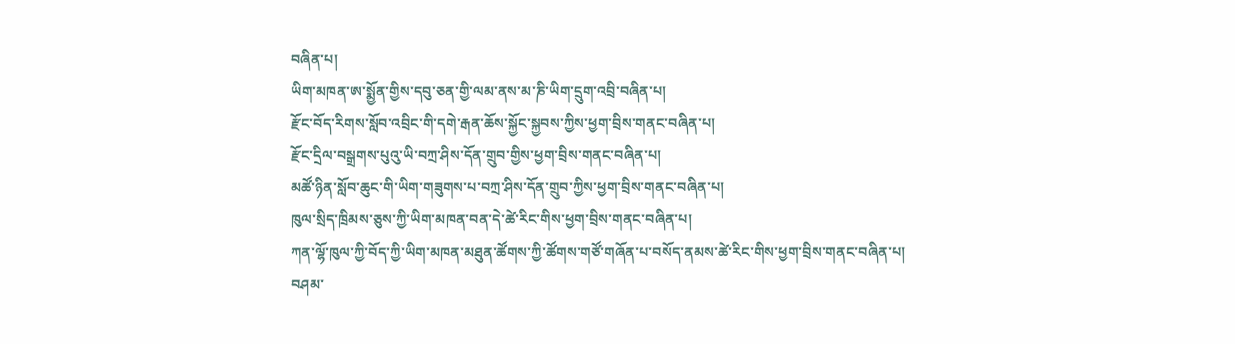བཞིན་པ།
ཡིག་མཁན་ཨ་སྨྱོན་གྱིས་དབུ་ཅན་གྱི་ལམ་ནས་མ་ཎི་ཡིག་དྲུག་འབྲི་བཞིན་པ།
རྫོང་བོད་རིགས་སློབ་འབྲིང་གི་དགེ་རྒན་ཆོས་སྐྱོང་སྐྱབས་ཀྱིས་ཕྱག་བྲིས་གནང་བཞིན་པ།
རྫོང་དྲིལ་བསྒྲགས་པུའུ་ཡི་བཀྲ་ཤིས་དོན་གྲུབ་གྱིས་ཕྱག་བྲིས་གནང་བཞིན་པ།
མཚོ་ཉིན་སློབ་ཆུང་གི་ཡིག་གཟུགས་པ་བཀྲ་ཤིས་དོན་གྲུབ་ཀྱིས་ཕྱག་བྲིས་གནང་བཞིན་པ།
ཁུལ་སྲིད་ཁྲིམས་ཅུས་ཀྱི་ཡིག་མཁན་བན་དེ་ཚེ་རིང་གིས་ཕྱག་བྲིས་གནང་བཞིན་པ།
ཀན་ལྷོ་ཁུལ་ཀྱི་བོད་ཀྱི་ཡིག་མཁན་མཐུན་ཚོགས་ཀྱི་ཚོགས་གཙོ་གཞོན་པ་བསོད་ནམས་ཚེ་རིང་གིས་ཕྱག་བྲིས་གནང་བཞིན་པ།
བཤམ་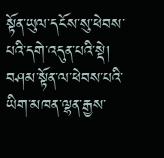སྟོན་ཡུལ་དངོས་སུ་ཕེབས་པའི་དགེ་འདུན་པའི་སྡེ།
བཤམ་སྟོན་ལ་ཕེབས་པའི་ཡིག་མཁན་ལྷན་རྒྱས་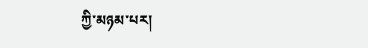ཀྱི་མཉམ་པར།